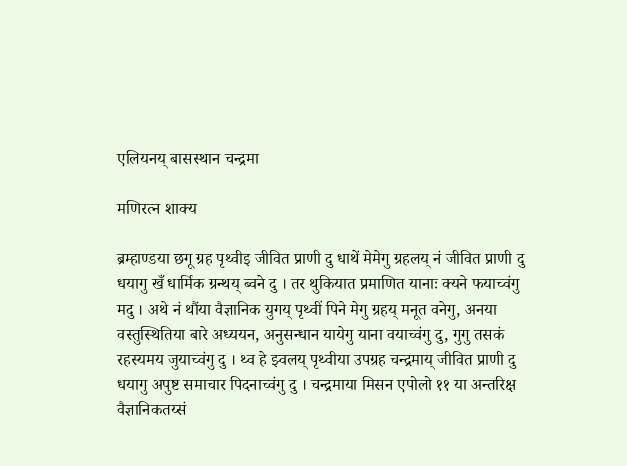एलियनय् बासस्थान चन्द्रमा

मणिरत्न शाक्य

ब्रम्हाण्डया छगू ग्रह पृथ्वीइ जीवित प्राणी दु धाथें मेमेगु ग्रहलय् नं जीवित प्राणी दु धयागु खँ धार्मिक ग्रन्थय् ब्वने दु । तर थुकियात प्रमाणित यानाः क्यने फयाच्वंगु मदु । अथे नं थौंया वैज्ञानिक युगय् पृथ्वीं पिने मेगु ग्रहय् मनूत वनेगु, अनया वस्तुस्थितिया बारे अध्ययन, अनुसन्धान यायेगु याना वयाच्वंगु दु, गुगु तसकं रहस्यमय जुयाच्वंगु दु । थ्व हे झ्वलय् पृथ्वीया उपग्रह चन्द्रमाय् जीवित प्राणी दु धयागु अपुष्ट समाचार पिदनाच्वंगु दु । चन्द्रमाया मिसन एपोलो ११ या अन्तरिक्ष वैज्ञानिकतय्सं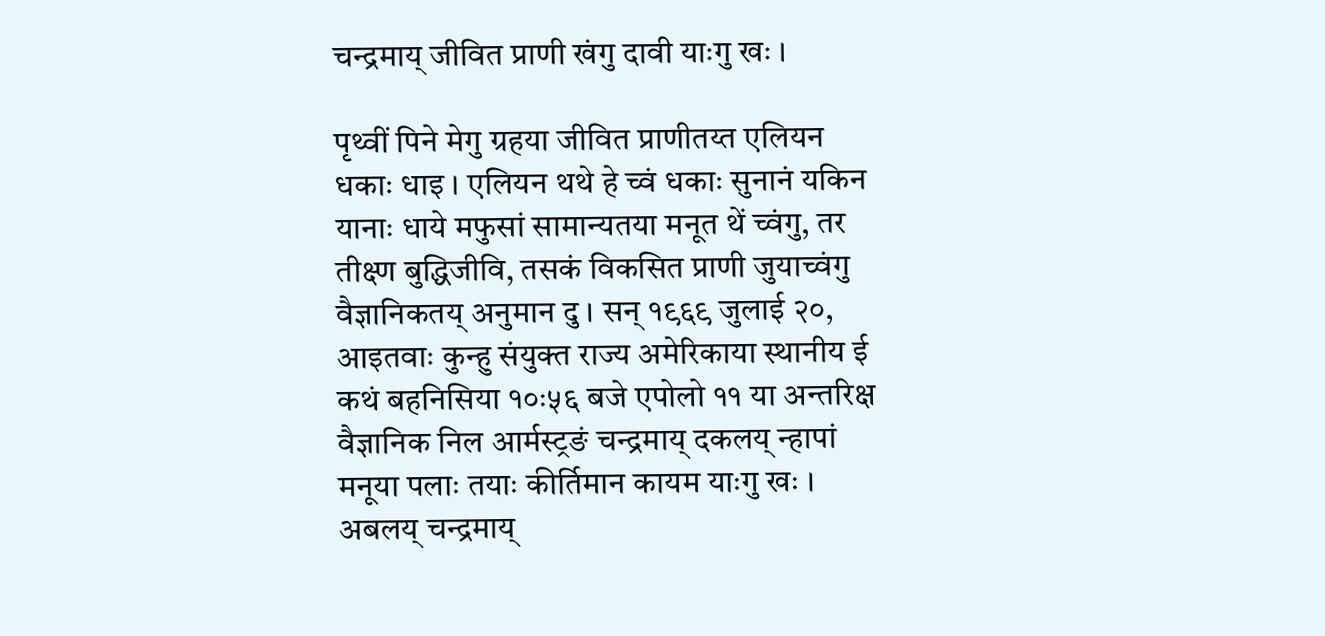चन्द्रमाय् जीवित प्राणी खंगु दावी याःगु खः ।

पृथ्वीं पिने मेगु ग्रहया जीवित प्राणीतय्त एलियन धकाः धाइ । एलियन थथे हे च्वं धकाः सुनानं यकिन यानाः धाये मफुसां सामान्यतया मनूत थें च्वंगु, तर तीक्ष्ण बुद्धिजीवि, तसकं विकसित प्राणी जुयाच्वंगु वैज्ञानिकतय् अनुमान दु । सन् १९६९ जुलाई २०, आइतवाः कुन्हु संयुक्त राज्य अमेरिकाया स्थानीय ई कथं बहनिसिया १०ः५६ बजे एपोलो ११ या अन्तरिक्ष वैज्ञानिक निल आर्मस्ट्रङं चन्द्रमाय् दकलय् न्हापां मनूया पलाः तयाः कीर्तिमान कायम याःगु खः । अबलय् चन्द्रमाय्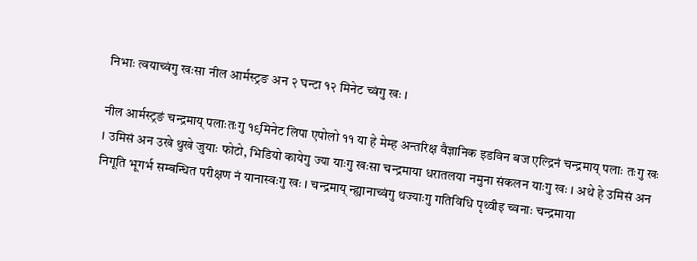निभाः त्वयाच्वंगु खःसा नील आर्मस्ट्रङ अन २ घन्टा १२ मिनेट च्वंगु खः ।

नील आर्मस्ट्रङं चन्द्रमाय् पलाःतःगु १९मिनेट लिपा एपोलो ११ या हे मेम्ह अन्तरिक्ष वैज्ञानिक इडविन बज एल्द्रिनं चन्द्रमाय् पलाः तःगु खः । उमिसं अन उखे थुखे जुयाः फोटो, भिडियो कायेगु ज्या याःगु खःसा चन्द्रमाया धरातलया नमुना संकलन याःगु खः । अथे हे उमिसं अन निगूति भूगर्भ सम्बन्धित परीक्षण नं यानास्वःगु खः । चन्द्रमाय् न्ह्यानाच्वंगु थज्याःगु गतिविधि पृथ्वीइ च्वनाः चन्द्रमाया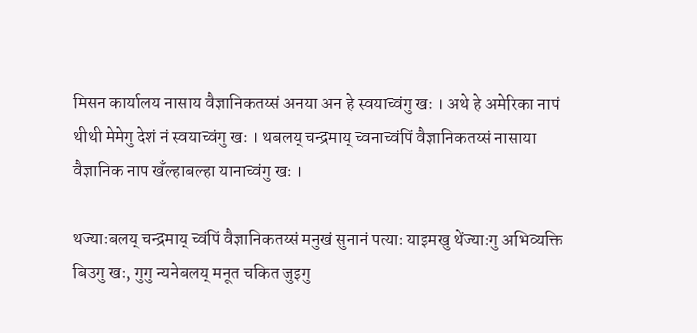मिसन कार्यालय नासाय वैज्ञानिकतय्सं अनया अन हे स्वयाच्वंगु खः । अथे हे अमेरिका नापं थीथी मेमेगु देशं नं स्वयाच्वंगु खः । थबलय् चन्द्रमाय् च्वनाच्वंपिं वैज्ञानिकतय्सं नासाया वैज्ञानिक नाप खँल्हाबल्हा यानाच्वंगु खः ।

थज्याःबलय् चन्द्रमाय् च्वंपिं वैज्ञानिकतय्सं मनुखं सुनानं पत्याः याइमखु थेंज्याःगु अभिव्यक्ति बिउगु खः, गुगु न्यनेबलय् मनूत चकित जुइगु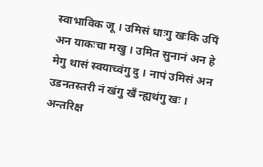स्वाभाविक जू । उमिसं धाःगु खःकि उपिं अन याकःचा मखु । उमित सुनानं अन हे मेगु थासं स्वयाच्वंगु दु । नापं उमिसं अन उडनतस्तरी नं खंगु खँ न्ह्यथंगु खः । अन्तरिक्ष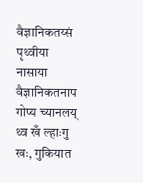वैज्ञानिकतय्सं पृथ्वीया नासाया वैज्ञानिकतनाप गोप्य च्यानलय् थ्व खँ ल्हाःगु खः, गुकियात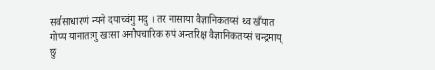सर्वसाधारणं न्यने दयाच्वंगु मदु । तर नासाया वैज्ञानिकतय्सं थ्व खँयात गोप्य यानातःगु खःसा अनौपचारिक रुपं अन्तरिक्ष वैज्ञानिकतय्सं चन्द्रमाय् छु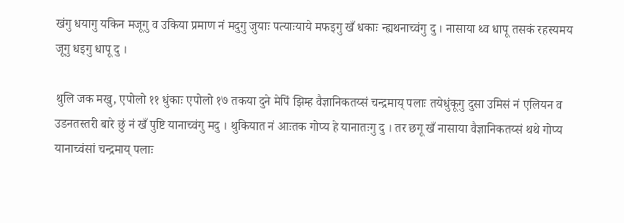खंगु धयागु यकिन मजूगु व उकिया प्रमाण नं मदुगु जुयाः पत्याःयाये मफइगु खँ धकाः न्ह्यथनाच्वंगु दु । नासाया थ्व धापू तसकं रहस्यमय जूगु धइगु धापू दु ।

थुलि जक मखु, एपोलो ११ धुंकाः एपोलो १७ तकया दुने मेपिं झिम्ह वैज्ञानिकतय्सं चन्द्रमाय् पलाः तयेधुंकूगु दुसा उमिसं नं एलियन व उडनतस्तरी बारे छुं नं खँ पुष्टि यानाच्वंगु मदु । थुकियात नं आःतक गोप्य हे यानातःगु दु । तर छगू खँ नासाया वैज्ञानिकतय्सं थथे गोप्य यानाच्वंसां चन्द्रमाय् पलाः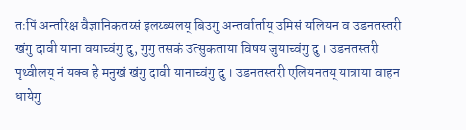तःपिं अन्तरिक्ष वैज्ञानिकतय्सं इलय्ब्यलय् बिउगु अन्तर्वार्ताय् उमिसं यलियन व उडनतस्तरी खंगु दावी याना वयाच्वंगु दु, गुगु तसकं उत्सुकताया विषय जुयाच्वंगु दु । उडनतस्तरी पृथ्वीलय् नं यक्व हे मनुखं खंगु दावी यानाच्वंगु दु । उडनतस्तरी एलियनतय् यात्राया वाहन धायेगु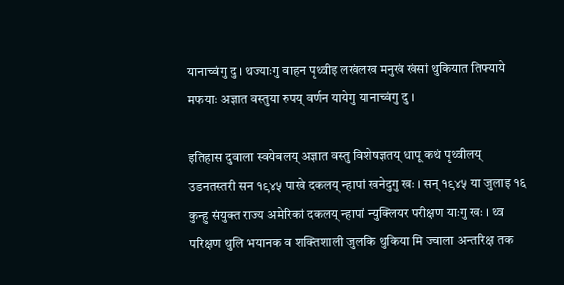यानाच्वंगु दु । थज्याःगु वाहन पृथ्वीइ लखंलख मनुखं खंसां थुकियात तिफ्याये मफयाः अज्ञात वस्तुया रुपय् वर्णन यायेगु यानाच्वंगु दु ।

इतिहास दुवाला स्वयेबलय् अज्ञात वस्तु विशेषज्ञतय् धापू कथं पृथ्वीलय् उडनतस्तरी सन १९४५ पाखे दकलय् न्हापां खनेदुगु खः । सन् १९४५ या जुलाइ १६ कुन्हु संयुक्त राज्य अमेरिकां दकलय् न्हापां न्युक्लियर परीक्षण याःगु खः । थ्व परिक्षण थुलि भयानक व शक्तिशाली जुलकि थुकिया मि ज्वाला अन्तरिक्ष तक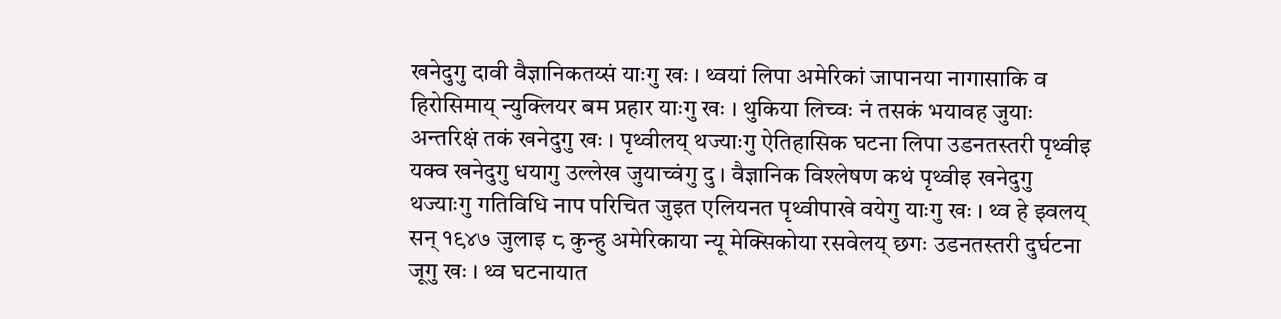खनेदुगु दावी वैज्ञानिकतय्सं याःगु खः । थ्वयां लिपा अमेरिकां जापानया नागासाकि व हिरोसिमाय् न्युक्लियर बम प्रहार याःगु खः । थुकिया लिच्वः नं तसकं भयावह जुयाः अन्तरिक्षं तकं खनेदुगु खः । पृथ्वीलय् थज्याःगु ऐतिहासिक घटना लिपा उडनतस्तरी पृथ्वीइ यक्व खनेदुगु धयागु उल्लेख जुयाच्वंगु दु । वैज्ञानिक विश्लेषण कथं पृथ्वीइ खनेदुगु थज्याःगु गतिविधि नाप परिचित जुइत एलियनत पृथ्वीपाखे वयेगु याःगु खः । थ्व हे झ्वलय् सन् १९४७ जुलाइ ८ कुन्हु अमेरिकाया न्यू मेक्सिकोया रसवेलय् छगः उडनतस्तरी दुर्घटना जूगु खः । थ्व घटनायात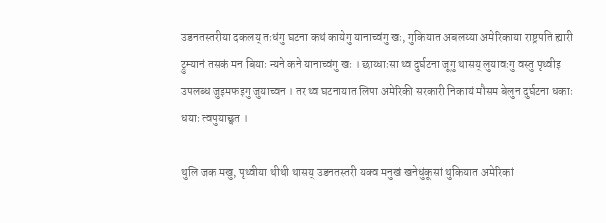उडनतस्तरीया दकलय् तःधंगु घटना कथं कायेगु यानाच्वंगु खः, गुकियात अबलय्या अमेरिकाया राष्ट्रपति ह्यारी ट्रुम्यानं तसकं मन बियाः न्यने कने यानाच्वंगु खः । छाय्धाःसा थ्व दुर्घटना जूगु थासय् लुयावःगु वस्तु पृथ्वीइ उपलब्ध जुइमफइगु जुयाच्वन । तर थ्व घटनायात लिपा अमेरिकी सरकारी निकायं मौसम बेलुन दुर्घटना धकाः धयाः त्वपुयाछ्वत ।

थुलि जक मखु, पृथ्वीया थीथी थासय् उडनतस्तरी यक्व मनुखं खनेधुंकूसां थुकियात अमेरिकां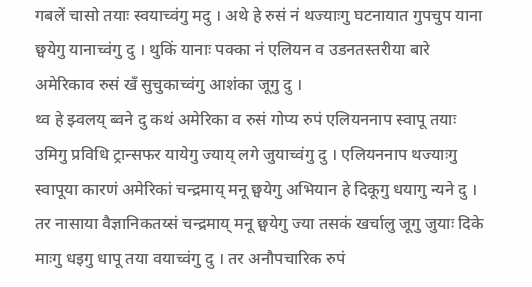गबलें चासो तयाः स्वयाच्वंगु मदु । अथे हे रुसं नं थज्याःगु घटनायात गुपचुप याना छ्वयेगु यानाच्वंगु दु । थुकिं यानाः पक्का नं एलियन व उडनतस्तरीया बारे अमेरिकाव रुसं खँ सुचुकाच्वंगु आशंका जूगु दु ।
थ्व हे झ्वलय् ब्वने दु कथं अमेरिका व रुसं गोप्य रुपं एलियननाप स्वापू तयाः उमिगु प्रविधि ट्रान्सफर यायेगु ज्याय् लगे जुयाच्वंगु दु । एलियननाप थज्याःगु स्वापूया कारणं अमेरिकां चन्द्रमाय् मनू छ्वयेगु अभियान हे दिकूगु धयागु न्यने दु । तर नासाया वैज्ञानिकतय्सं चन्द्रमाय् मनू छ्वयेगु ज्या तसकं खर्चालु जूगु जुयाः दिके माःगु धइगु धापू तया वयाच्वंगु दु । तर अनौपचारिक रुपं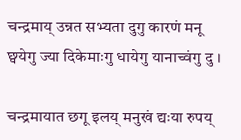चन्द्रमाय् उन्नत सभ्यता दुगु कारणं मनू छ्वयेगु ज्या दिकेमाःगु धायेगु यानाच्वंगु दु ।

चन्द्रमायात छगू इलय् मनुखं द्यःया रुपय्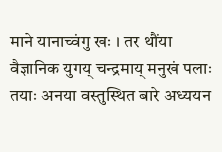माने यानाच्वंगु खः । तर थौंया वैज्ञानिक युगय् चन्द्रमाय् मनुखं पलाः तयाः अनया वस्तुस्थित बारे अध्ययन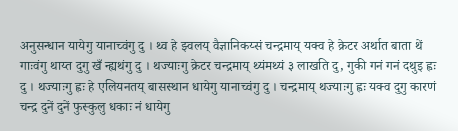अनुसन्धान यायेगु यानाच्वंगु दु । थ्व हे झ्वलय् वैज्ञानिकय्सं चन्द्रमाय् यक्व हे क्रेटर अर्थात बाता थें गाःवंगु थाय्त दुगु खँ न्ह्यथंगु दु । थज्याःगु क्रेटर चन्द्रमाय् थ्यंमथ्यं ३ लाखति दु, गुकी गनं गनं दथुइ ह्वः दु । थज्याःगु ह्वः हे एलियनतय् बासस्थान धायेगु यानाच्वंगु दु । चन्द्रमाय् थज्याःगु ह्वः यक्व दुगु कारणं चन्द्र दुनें दुनें फुस्कुलु धकाः नं धायेगु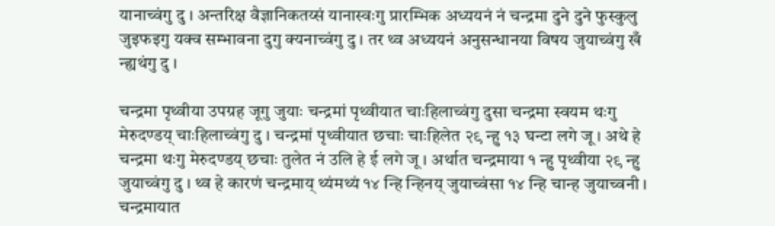यानाच्वंगु दु । अन्तरिक्ष वैज्ञानिकतय्सं यानास्वःगु प्रारम्भिक अध्ययनं नं चन्द्रमा दुने दुने फुस्कुलु जुइफइगु यक्व सम्भावना दुगु क्यनाच्वंगु दु । तर थ्व अध्ययनं अनुसन्धानया विषय जुयाच्वंगु खँ न्ह्यथंगु दु ।

चन्द्रमा पृथ्वीया उपग्रह जूगु जुयाः चन्द्रमां पृथ्वीयात चाःहिलाच्वंगु दुसा चन्द्रमा स्वयम थःगु मेरुदण्डय् चाःहिलाच्वंगु दु । चन्द्रमां पृथ्वीयात छचाः चाःहिलेत २९ न्हु १३ घन्टा लगे जू । अथे हे चन्द्रमा थःगु मेरुदण्डय् छचाः तुलेत नं उलि हे ई लगे जू । अर्थात चन्द्रमाया १ न्हु पृथ्वीया २९ न्हु जुयाच्वंगु दु । थ्व हे कारणं चन्द्रमाय् थ्यंमथ्यं १४ न्हि न्हिनय् जुयाच्वंसा १४ न्हि चान्ह जुयाच्वनी । चन्द्रमायात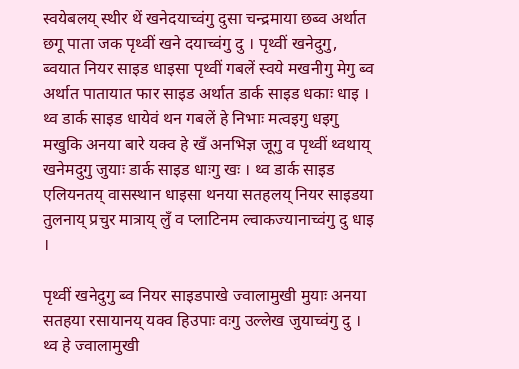स्वयेबलय् स्थीर थें खनेदयाच्वंगु दुसा चन्द्रमाया छब्व अर्थात छगू पाता जक पृथ्वीं खने दयाच्वंगु दु । पृथ्वीं खनेदुगु, ब्वयात नियर साइड धाइसा पृथ्वीं गबलें स्वये मखनीगु मेगु ब्व अर्थात पातायात फार साइड अर्थात डार्क साइड धकाः धाइ । थ्व डार्क साइड धायेवं थन गबलें हे निभाः मत्वइगु धइगु मखुकि अनया बारे यक्व हे खँ अनभिज्ञ जूगु व पृथ्वीं थ्वथाय् खनेमदुगु जुयाः डार्क साइड धाःगु खः । थ्व डार्क साइड एलियनतय् वासस्थान धाइसा थनया सतहलय् नियर साइडया तुलनाय् प्रचुर मात्राय् लुँ व प्लाटिनम ल्वाकज्यानाच्वंगु दु धाइ ।

पृथ्वीं खनेदुगु ब्व नियर साइडपाखे ज्वालामुखी मुयाः अनया सतहया रसायानय् यक्व हिउपाः वःगु उल्लेख जुयाच्वंगु दु । थ्व हे ज्वालामुखी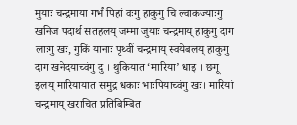मुयाः चन्द्रमाया गर्भं पिहां वःगु हाकुगु चि ल्वाकज्याःगु खनिज पदार्थ सतहलय् जम्मा जुयाः चन्द्रमाय् हाकुगु दाग लाःगु खः, गुकिं यानाः पृथ्वीं चन्द्रमाय् स्वयेबलय् हाकुगु दाग खनेदयाच्वंगु दु । थुकियात ‘मारिया’ धाइ । छगू इलय् मारियायात समुद्र धकाः भाःपियाच्वंगु खः। मारियां चन्द्रमाय् खराचित प्रतिबिम्बित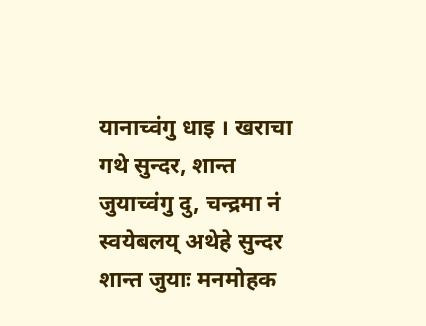यानाच्वंगु धाइ । खराचा गथे सुन्दर, शान्त जुयाच्वंगु दु, चन्द्रमा नं स्वयेबलय् अथेहे सुन्दर शान्त जुयाः मनमोहक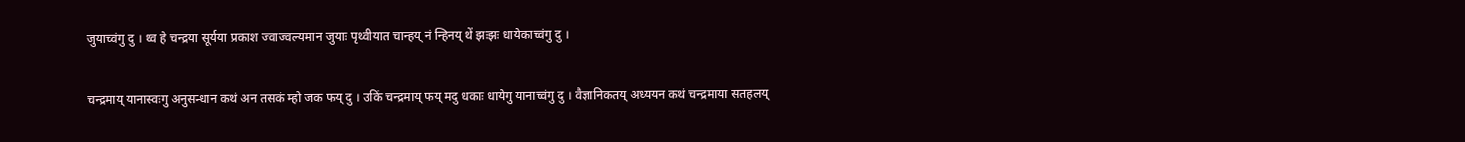जुयाच्वंगु दु । थ्व हे चन्द्रया सूर्यया प्रकाश ज्वाज्वल्यमान जुयाः पृथ्वीयात चान्हय् नं न्हिनय् थें झःझः धायेकाच्वंगु दु ।

चन्द्रमाय् यानास्वःगु अनुसन्धान कथं अन तसकं म्हो जक फय् दु । उकिं चन्द्रमाय् फय् मदु धकाः धायेगु यानाच्वंगु दु । वैज्ञानिकतय् अध्ययन कथं चन्द्रमाया सतहलय्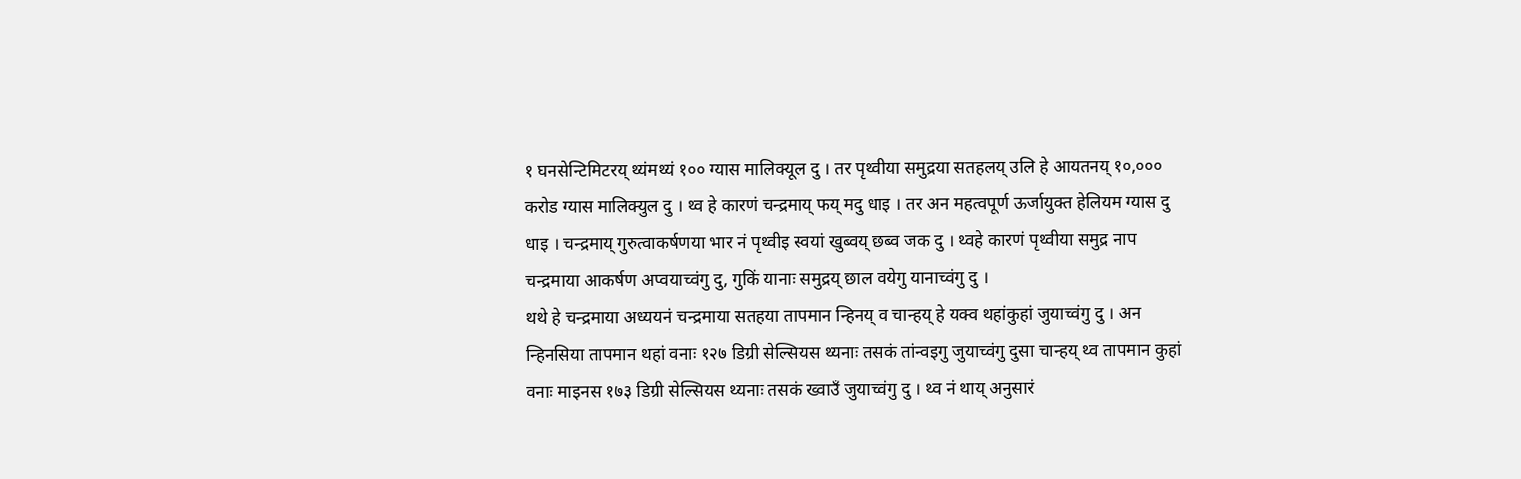१ घनसेन्टिमिटरय् थ्यंमथ्यं १०० ग्यास मालिक्यूल दु । तर पृथ्वीया समुद्रया सतहलय् उलि हे आयतनय् १०,००० करोड ग्यास मालिक्युल दु । थ्व हे कारणं चन्द्रमाय् फय् मदु धाइ । तर अन महत्वपूर्ण ऊर्जायुक्त हेलियम ग्यास दु धाइ । चन्द्रमाय् गुरुत्वाकर्षणया भार नं पृथ्वीइ स्वयां खुब्वय् छब्व जक दु । थ्वहे कारणं पृथ्वीया समुद्र नाप चन्द्रमाया आकर्षण अप्वयाच्वंगु दु, गुकिं यानाः समुद्रय् छाल वयेगु यानाच्वंगु दु ।
थथे हे चन्द्रमाया अध्ययनं चन्द्रमाया सतहया तापमान न्हिनय् व चान्हय् हे यक्व थहांकुहां जुयाच्वंगु दु । अन न्हिनसिया तापमान थहां वनाः १२७ डिग्री सेल्सियस थ्यनाः तसकं तांन्वइगु जुयाच्वंगु दुसा चान्हय् थ्व तापमान कुहां वनाः माइनस १७३ डिग्री सेल्सियस थ्यनाः तसकं ख्वाउँ जुयाच्वंगु दु । थ्व नं थाय् अनुसारं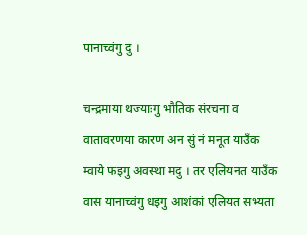पानाच्वंगु दु ।

चन्द्रमाया थज्याःगु भौतिक संरचना व वातावरणया कारण अन सुं नं मनूत याउँक म्वाये फइगु अवस्था मदु । तर एलियनत याउँक वास यानाच्वंगु धइगु आशंकां एलियत सभ्यता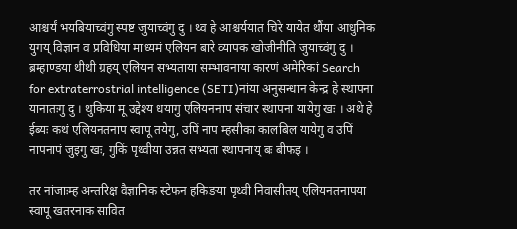आश्चर्यं भयबियाच्वंगु स्पष्ट जुयाच्वंगु दु । थ्व हे आश्चर्ययात चिरे यायेत थौंया आधुनिक युगय् विज्ञान व प्रविधिया माध्यमं एलियन बारे व्यापक खोजीनीति जुयाच्वंगु दु । ब्रम्हाण्डया थीथी ग्रहय् एलियन सभ्यताया सम्भावनाया कारणं अमेरिकां Search for extraterrostrial intelligence (SETI)नांया अनुसन्धान केन्द्र हे स्थापना यानातःगु दु । थुकिया मू उद्देश्य धयागु एलियननाप संचार स्थापना यायेगु खः । अथे हे ईब्यः कथं एलियनतनाप स्वापू तयेगु, उपिं नाप म्हसीका कालबिल यायेगु व उपिं नापनापं जुइगु खः, गुकिं पृथ्वीया उन्नत सभ्यता स्थापनाय् बः बीफइ ।

तर नांजाःम्ह अन्तरिक्ष वैज्ञानिक स्टेफन हकिङया पृथ्वी निवासीतय् एलियनतनापया स्वापू खतरनाक सावित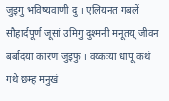जुइगु भविष्यवाणी दु । एलियनत गबलें सौहार्दपूर्ण जूसां उमिगु दुश्मनी मनूतय् जीवन बर्बादया कारण जुइफु । वय्कःया धापू कथं गथे छम्ह मनुखं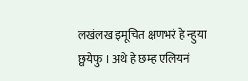लखंलख इमूचित क्षणभरं हे न्हुया छ्वयेफु । अथे हे छम्ह एलियनं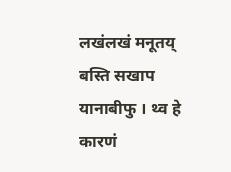लखंलखं मनूतय् बस्ति सखाप यानाबीफु । थ्व हे कारणं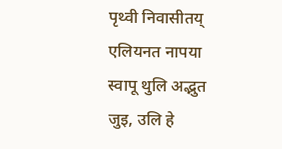पृथ्वी निवासीतय् एलियनत नापया स्वापू थुलि अद्भुत जुइ, उलि हे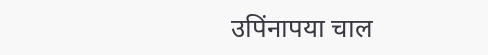उपिंनापया चाल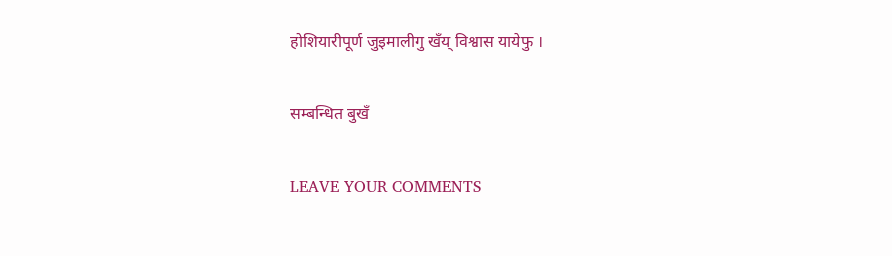होशियारीपूर्ण जुइमालीगु खँय् विश्वास यायेफु ।

सम्बन्धित बुखँ

LEAVE YOUR COMMENTS